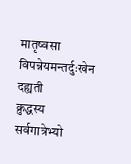मातृष्वसा विपन्नेयमन्तर्दुःखेन दह्यती
क्रुद्धस्य सर्वगात्रेभ्यो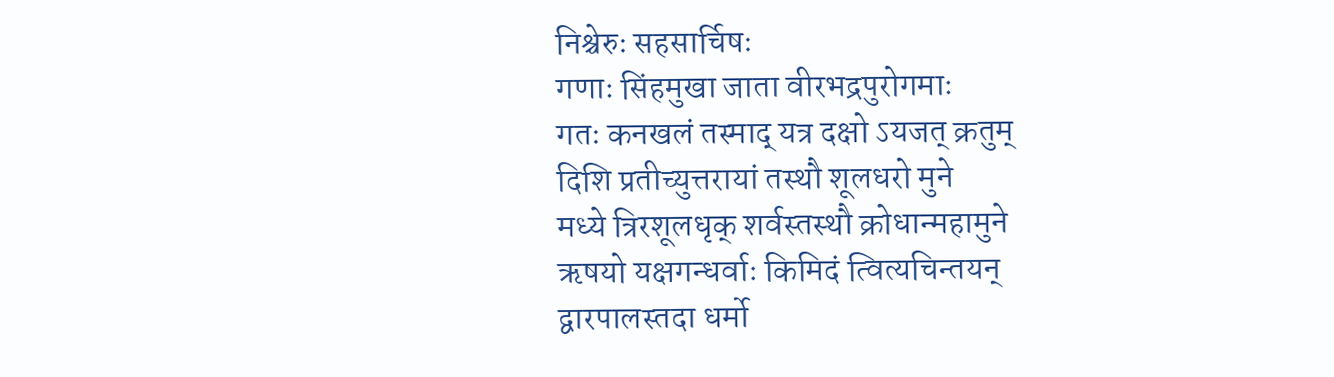निश्चेरुः सहसार्चिषः
गणाः सिंहमुखा जाता वीरभद्रपुरोगमाः
गतः कनखलं तस्माद् यत्र दक्षो ऽयजत् क्रतुम्
दिशि प्रतीच्युत्तरायां तस्थौ शूलधरो मुने
मध्ये त्रिरशूलधृक् शर्वस्तस्थौ क्रोधान्महामुने
ऋषयो यक्षगन्धर्वाः किमिदं त्वित्यचिन्तयन्
द्वारपालस्तदा धर्मो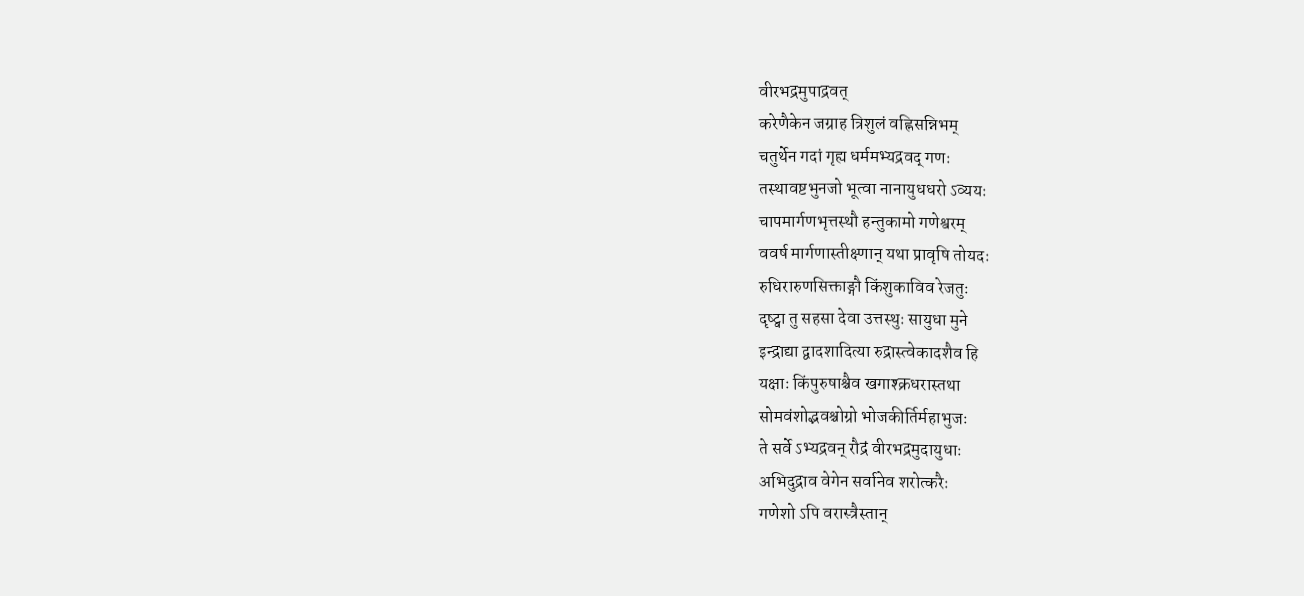वीरभद्रमुपाद्रवत्
करेणैकेन जग्राह त्रिशुलं वह्निसन्निभम्
चतुर्थेन गदां गृह्य धर्ममभ्यद्रवद् गणः
तस्थावष्टभुनजो भूत्वा नानायुधधरो ऽव्ययः
चापमार्गणभृत्तस्थौ हन्तुकामो गणेश्वरम्
ववर्ष मार्गणास्तीक्ष्णान् यथा प्रावृषि तोयदः
रुधिरारुणसिक्ताङ्गौ किंशुकाविव रेजतुः
दृष्ट्वा तु सहसा देवा उत्तस्थुः सायुधा मुने
इन्द्राद्या द्वादशादित्या रुद्रास्त्वेकादशैव हि
यक्षाः किंपुरुषाश्चैव खगाश्क्रधरास्तथा
सोमवंशोद्भवश्चोग्रो भोजकीर्तिर्महाभुजः
ते सर्वे ऽभ्यद्रवन् रौद्रं वीरभद्रमुदायुधाः
अभिदुद्राव वेगेन सर्वानेव शरोत्करैः
गणेशो ऽपि वरास्त्रैस्तान्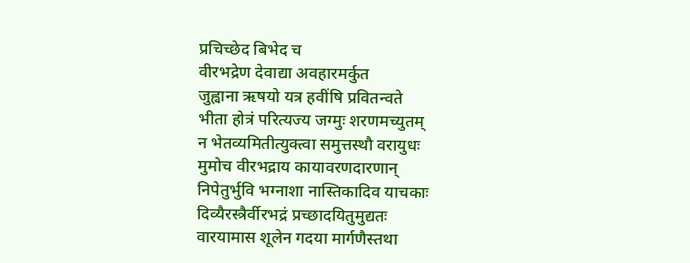प्रचिच्छेद बिभेद च
वीरभद्रेण देवाद्या अवहारमर्कुत
जुह्वाना ऋषयो यत्र हवींषि प्रवितन्वते
भीता होत्रं परित्यज्य जग्मुः शरणमच्युतम्
न भेतव्यमितीत्युक्त्वा समुत्तस्थौ वरायुधः
मुमोच वीरभद्राय कायावरणदारणान्
निपेतुर्भुवि भग्नाशा नास्तिकादिव याचकाः
दिव्यैरस्त्रैर्वीरभद्रं प्रच्छादयितुमुद्यतः
वारयामास शूलेन गदया मार्गणैस्तथा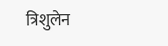त्रिशुलेन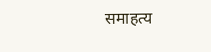समाहत्य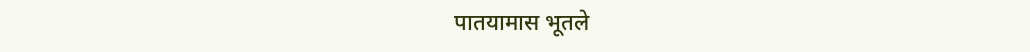पातयामास भूतले